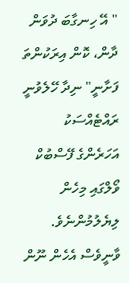" އޭ ހިނގާބަ ދުވަން ދާން، ކޮން އިރަކުންތަ ފަށާނީ" ނިދާ ހޭލެވުނީ ރައްޓެއްސަކު އަހަރެންގެ ފޭސްބުކް ވޯލްގައި މިހެން ލިޔެލުމުންނެވެ. ވާނީވެސް އެހެން ނޫން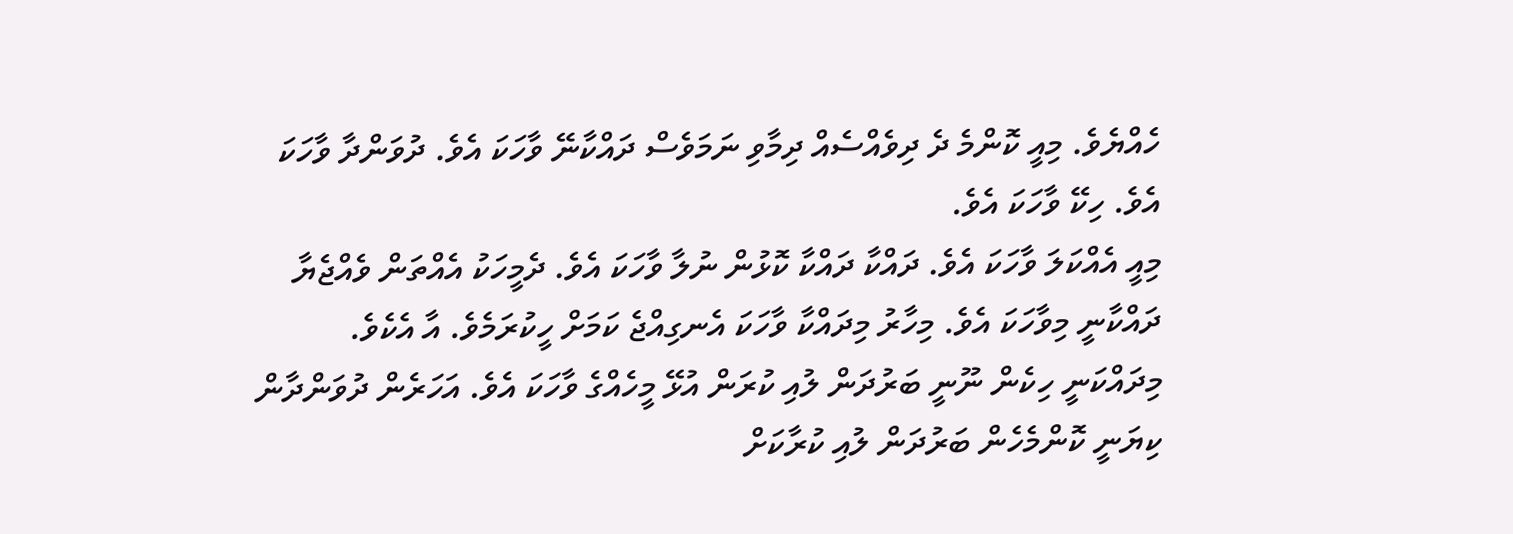ހެއްޔެވެ. މިއީ ކޮންމެ ދެ ދިވެއްސެއް ދިމާވި ނަމަވެސް ދައްކާނޭ ވާހަކަ އެވެ. ދުވަންދާ ވާހަކަ އެވެ. ހިކޭ ވާހަކަ އެވެ.
މިއީ އެއްކަލަ ވާހަކަ އެވެ. ދައްކާ ދައްކާ ކޮޅުން ނުލާ ވާހަކަ އެވެ. ދެމީހަކު އެއްތަން ވެއްޖެޔާ ދައްކާނީ މިވާހަކަ އެވެ. މިހާރު މިދައްކާ ވާހަކަ އެނގިއްޖެ ކަމަށް ހީކުރަމެވެ. އާ އެކެވެ. މިދައްކަނީ ހިކެން ނޫނީ ބަރުދަން ލުއި ކުރަން އުޅޭ މީހެއްގެ ވާހަކަ އެވެ. އަހަރެން ދުވަންދާން ކިޔަނީ ކޮންމެހެން ބަރުދަން ލުއި ކުރާކަށް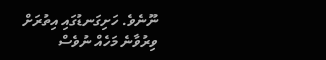ނޫނެވެ. ހަށިގަނޑުގައި އިތުރަށް ވިރުވާނެ މަހެއް ނުވެސް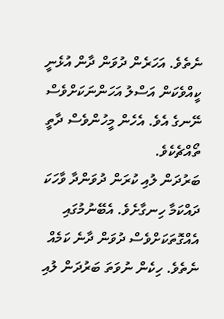ނެތެވެ. އަހަރެން ދުވަން ދާން އުޅެނީ ކީއްވެކަން އަސްލު އަހަންނަކަށްވެސް ނޭނގެ އެވެ. އެހެން މީހުންވެސް ދާތީ ތޯއްޗެކެވެ.
ބަރުދަން ލުއި ކުރަން ދުވަންދާ ވާހަކަ ދައްކަމާ ހިނގާށެވެ. އެބޭނުމުގައި އެއްގޮތަކަށްވެސް ދުވަން ދާނެ ކަމެއް ނެތެވެ. ހިކެން ނުވަތަ ބަރުދަން ލުއި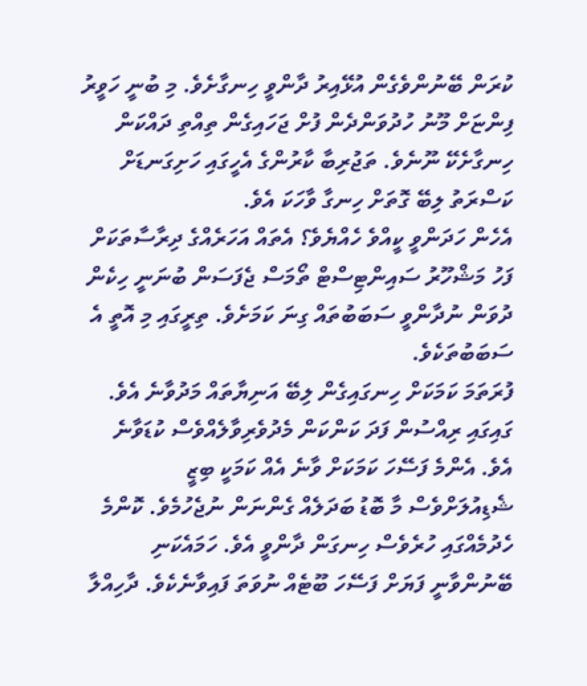ކުރަން ބޭނުންވެގެން އުޅޭއިރު ދާންވީ ހިނގާށެވެ. މި ބުނީ ހަވީރު ފިންޏަށް މޫނު ހުދުވަންދެން ފުށް ޖަހައިގެން ތިއްތި ދައްކަން ހިނގާށެކޭ ނޫނެވެ. ތަޖުރިބާ ކާރުންގެ އެހީގައި ހަށިގަނޑަށް ކަސްރަތު ލިބޭ ގޮތަށް ހިނގާ ވާހަކަ އެވެ.
އެހެން ހަދަންވީ ކީއްވެ ހެއްޔެވެ؟ އެތައް އަހަރެއްގެ ދިރާސާތަކަށް ފަހު މަޝްހޫރު ސައިންޓިސްޓް ތޯމަސް ޖެފަސަން ބުނަނީ ހިކެން ދުވަން ނުދާންވީ ސަބަބުތައް ގިނަ ކަމަށެވެ. ތިރީގައި މި އޮތީ އެ ސަބަބުތަކެވެ.
ފުރަތަމަ ކަމަކަށް ހިނގައިގެން ލިބޭ އަނިޔާތައް މަދުވާނެ އެވެ. ގައިގައި ރިއްސުން ފަދަ ކަންކަން މެދުވެރިވާލެއްވެސް ކުޑަވާނެ އެވެ. އެންމެ ފަސޭހަ ކަމަކަށް ވާނެ އެއް ކަމަކީ ބިޒީ ޝެޑިއުލަށްވެސް މާ ބޮޑު ބަދަލެއް ގެންނަން ނުޖެހުމެވެ. ކޮންމެ ހެދުމެއްގައި ހުރެވެސް ހިނގަން ދާންވީ އެވެ. ހަމައެކަނި ބޭނުންވާނީ ފަޔަށް ފަސޭހަ ބޫޓެއް ނުވަތަ ފައިވާނެކެވެ. ދާހިއްލާ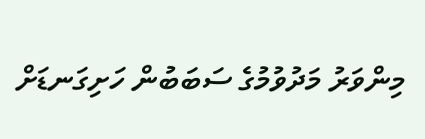މިންވަރު މަދުވުމުގެ ސަބަބުން ހަށިގަނޑަށް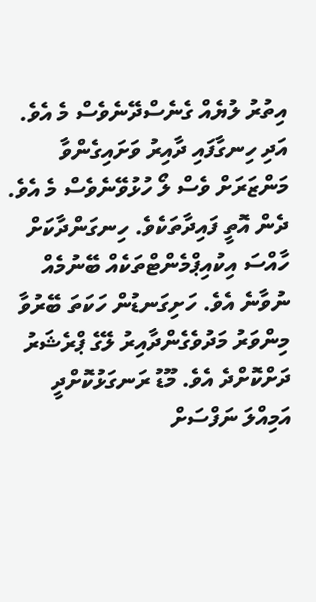އިތުރު ލުޔެއް ގެނެސްދޭނެވެސް މެ އެވެ. އަދި ހިނގާފައި ދާއިރު ވަށައިގެންވާ މަންޒަރަށް ވެސް ލޯ ހުޅުވޭނެވެސް މެ އެވެ.
ދެން އޮތީ ފައިދާތަކެވެ. ހިނގަންދާކަށް ހާއްސަ އިކުއިޕްމެންޓްތަކެއް ބޭނުމެއް ނުވާނެ އެވެ. ހަށިގަނޑުން ހަކަތަ ބޭރުވާ މިންވަރު މަދުވެގެންދާއިރު ލޭގެ ޕްރެޝަރު ދަށްކޮށްދެ އެވެ. މޫޑު ރަނގަޅުކޮށްދީ އަމިއްލަ ނަފްސަށް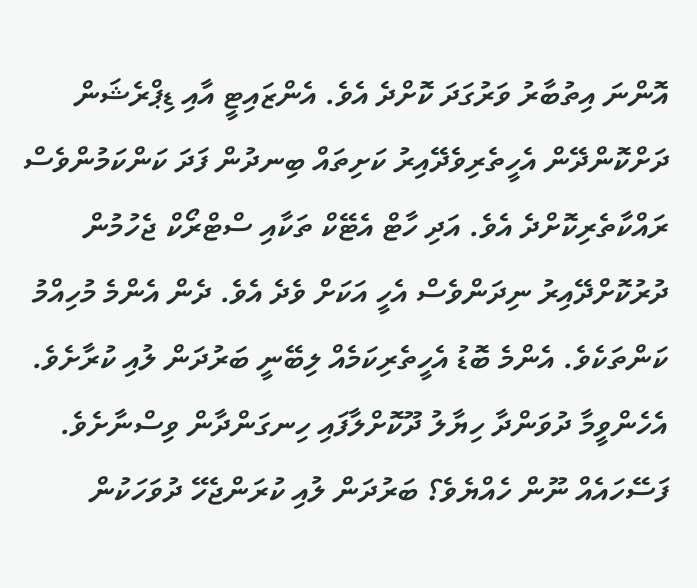އޮންނަ އިތުބާރު ވަރުގަދަ ކޮށްދެ އެވެ. އެންޒައިޓީ އާއި ޑިޕްރެޝަން ދަށްކޮންދޭން އެހީތެރިވެދޭއިރު ކަށިތައް ބިނދުން ފަދަ ކަންކަމުންވެސް ރައްކާތެރިކޮށްދެ އެވެ. އަދި ހާޓް އެޓޭކް ތަކާއި ސްޓްރޯކް ޖެހުމުން ދުރުކޮށްދޭއިރު ނިދަންވެސް އެހީ އަކަށް ވެދެ އެވެ. ދެން އެންމެ މުހިއްމު ކަންތަކެވެ. އެންމެ ބޮޑު އެހީތެރިކަމެއް ލިބޭނީ ބަރުދަން ލުއި ކުރާށެވެ.
އެހެންވީމާ ދުވަންދާ ހިޔާލު ދޫކޮށްލާފައި ހިނގަންދާން ވިސްނާށެވެ. ފަސޭހައެއް ނޫން ހެއްޔެވެ؟ ބަރުދަން ލުއި ކުރަންޖެހޭ ދުވަހަކުން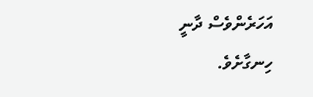އަހަރެންވެސް ދާނީ ހިނގާށެވެ.